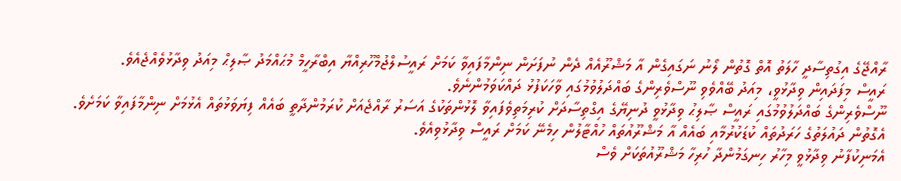ރާއްޖޭގެ އިގުތިސާދީ ހާލަތު އޮތް ގޮތުން ލޯނު ނަގައިގެން އާ މަޝްރޫއެއް ދެން ނުފަށަން ނިންމާފައިވާ ކަމަށް ރައީސުލްޖުމްހޫރިއްޔާ އިބްރާހީމް މުޙައްމަދު ޞާލިޙް މިއަދު ވިދާޅުވެއްޖެއެވެ.
ރައީސް މިފަދައިން ވިދާޅުވީ، މިއަދު ބޭއްވެވި ނޫސްވެރިންގެ ބައްދަލުވުމުގައި ވާހަކަފުޅު ދައްކަވަމުންނެވެ.
ނޫސްވެރިންގެ ބައްދަލުވުމުގައި ރައީސް ޞާލިޙު ވިދާޅުވީ ދުނިޔޭގެ އިގްތިސާދަށް ކުރިމަތިވެފައިވާ ލޮޅުންތަކުގެ އަސަރު ރާއްޖެއަށް ކުރަމުންދާތީ ބައެއް ފިޔަވަޅުތައް އެޅުމަށް ނިންމާފައިވާ ކަމަށެވެ. އެގޮތުން ދައުލަތުގެ ހަރަދުތައް ކުޑަކުރުމާއި ބައެއް އާ މަޝްރޫއުތައް ހުއްޓާލުން ހިމެނޭ ކަމަށް ރައީސް ވިދާޅުވިއެވެ.
އެމަނިކުފާނު ވިދާޅުވީ މިހާރު ހިނގަމުންދާ ހުރިހާ މަޝްރޫއުތަކަށް ވެސް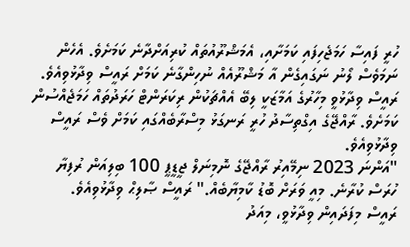ހުރީ ފައިސާ ހަމަޖެހިފައި ކަމަށާއި، އެމަޝްރޫއުތައް ކުރިއަށްދާނެ ކަމަށެވެ. އެހެން ނަމަވެސް ލޯނު ނަގައިގެން އާ މަޝްރޫއެއް ނުހިންގާނެ ކަމަށް ރައީސް ވިދާޅުވިއެވެ.
ރައީސް ވިދާޅުވީ މިހާރުގެ އަމާޒަކީ ލިބޭ އެއްޗަކުން ރިކަރަންޓް ހަރަދުތައް ހަމަޖެއްސުން ކަމަށެވެ. ރާއްޖޭގެ އިގްތިސާދު ހުރީ ރަނގަޅު މިސްރާބެއްގައި ކަމަށް ވެސް ރައީސް ވިދާޅުވިއެވެ.
"އަންނަ 2023 ނިމޭއިރު ރާއްޖޭގެ ނޮމިނަލް ޖީޑީޕީ 100 ބިލިއަން ރުފިޔާ ހުރަސް ކުރާނެ. މިއީ ވަރަށް ބޮޑު ކާމިޔާބެއް." ރައީސް ޞާލިޙް ވިދާޅުވިއެވެ.
ރައީސް މިފަދައިން ވިދާޅުވީ، މިއަދު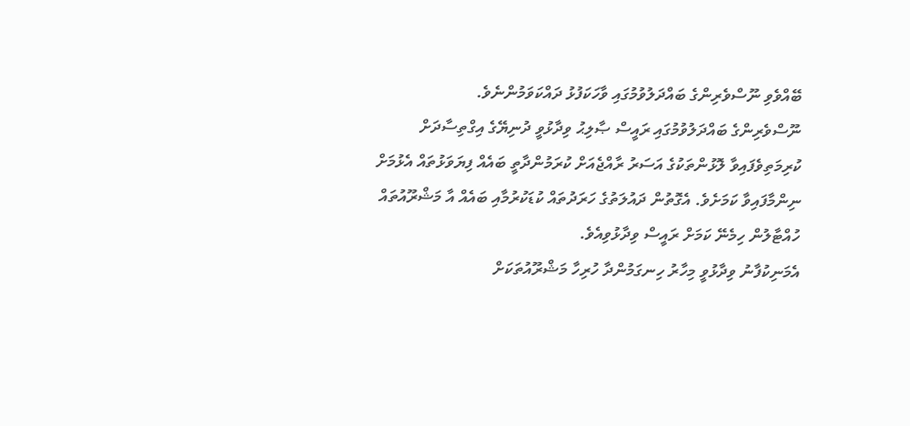ބޭއްވެވި ނޫސްވެރިންގެ ބައްދަލުވުމުގައި ވާހަކަފުޅު ދައްކަވަމުންނެވެ.
ނޫސްވެރިންގެ ބައްދަލުވުމުގައި ރައީސް ޞާލިޙު ވިދާޅުވީ ދުނިޔޭގެ އިގްތިސާދަށް ކުރިމަތިވެފައިވާ ލޮޅުންތަކުގެ އަސަރު ރާއްޖެއަށް ކުރަމުންދާތީ ބައެއް ފިޔަވަޅުތައް އެޅުމަށް ނިންމާފައިވާ ކަމަށެވެ. އެގޮތުން ދައުލަތުގެ ހަރަދުތައް ކުޑަކުރުމާއި ބައެއް އާ މަޝްރޫއުތައް ހުއްޓާލުން ހިމެނޭ ކަމަށް ރައީސް ވިދާޅުވިއެވެ.
އެމަނިކުފާނު ވިދާޅުވީ މިހާރު ހިނގަމުންދާ ހުރިހާ މަޝްރޫއުތަކަށް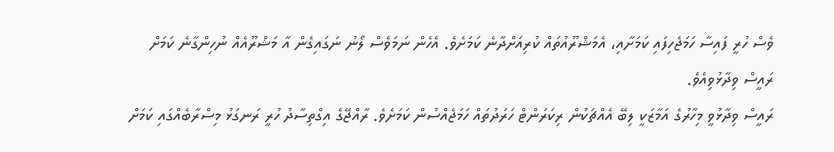ވެސް ހުރީ ފައިސާ ހަމަޖެހިފައި ކަމަށާއި، އެމަޝްރޫއުތައް ކުރިއަށްދާނެ ކަމަށެވެ. އެހެން ނަމަވެސް ލޯނު ނަގައިގެން އާ މަޝްރޫއެއް ނުހިންގާނެ ކަމަށް ރައީސް ވިދާޅުވިއެވެ.
ރައީސް ވިދާޅުވީ މިހާރުގެ އަމާޒަކީ ލިބޭ އެއްޗަކުން ރިކަރަންޓް ހަރަދުތައް ހަމަޖެއްސުން ކަމަށެވެ. ރާއްޖޭގެ އިގްތިސާދު ހުރީ ރަނގަޅު މިސްރާބެއްގައި ކަމަށް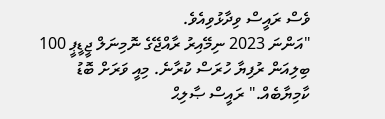ވެސް ރައީސް ވިދާޅުވިއެވެ.
"އަންނަ 2023 ނިމޭއިރު ރާއްޖޭގެ ނޮމިނަލް ޖީޑީޕީ 100 ބިލިއަން ރުފިޔާ ހުރަސް ކުރާނެ. މިއީ ވަރަށް ބޮޑު ކާމިޔާބެއް." ރައީސް ޞާލިޙް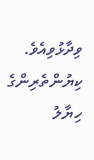ވިދާޅުވިއެވެ.
ކިޔުންތެރިންގެ ހިޔާލު